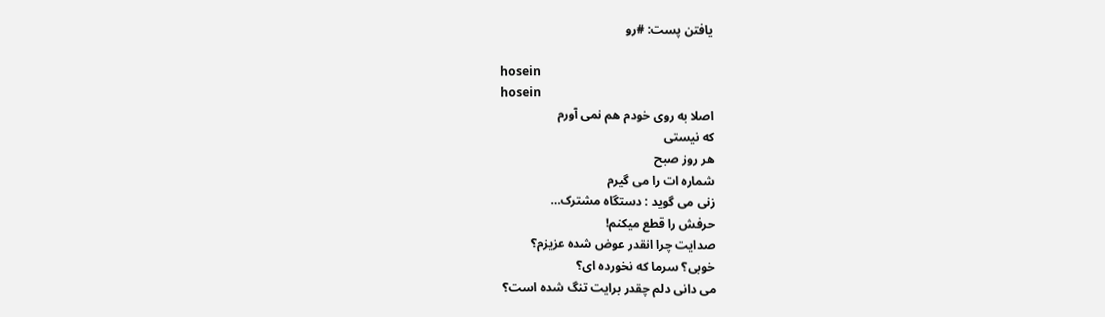یافتن پست: #رو

hosein
hosein
اصلا به روی خودم هم نمی آورم
که نیستی
هر روز صبح
شماره ات را می گیرم
زنی می گوید : دستگاه مشترک…
حرفش را قطع میکنم!
صدایت چرا انقدر عوض شده عزیزم؟
خوبی؟ سرما که نخورده ای؟
می دانی دلم چقدر برایت تنگ شده است؟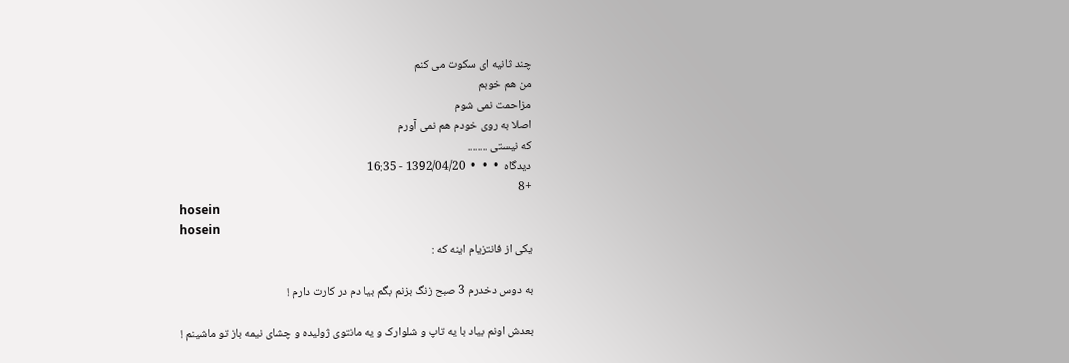چند ثانیه ای سکوت می کنم
من هم خوبم
مزاحمت نمی شوم
اصلا به روی خودم هم نمی آورم
که نیستی ........
دیدگاه  •   •   •  1392/04/20 - 16:35
+8
hosein
hosein
یکی از فانتزیام اینه که :

به دوس دخدرم 3 صبح زنگ بزنم بگم بیا دم در کارت دارم !

بعدش اونم بیاد با یه تاپ و شلوارک و یه مانتوی ژولیده و چشای نیمه باز تو ماشینم !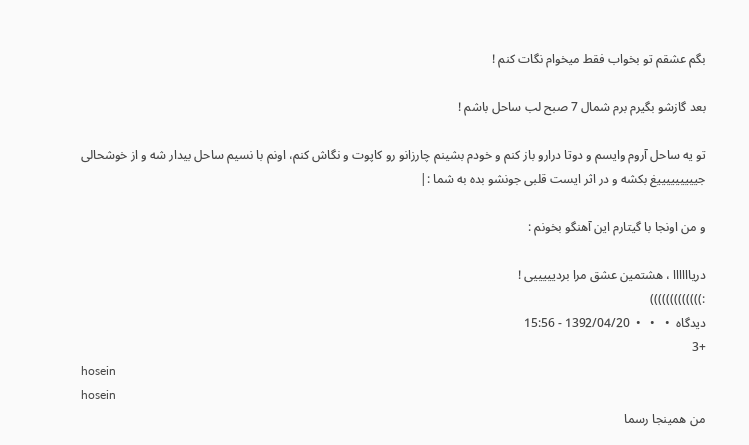بگم عشقم تو بخواب فقط میخوام نگات کنم !

بعد گازشو بگیرم برم شمال 7 صبح لب ساحل باشم !

تو یه ساحل آروم وایسم و دوتا درارو باز کنم و خودم بشینم چارزانو رو کاپوت و نگاش کنم، اونم با نسیم ساحل بیدار شه و از خوشحالی جیییییییییغ بکشه و در اثر ایست قلبی جونشو بده به شما :|

و من اونجا با گیتارم این آهنگو بخونم :

دریاااااا ، هشتمین عشق مرا بردیییییی !
:)))))))))))))
دیدگاه  •   •   •  1392/04/20 - 15:56
+3
hosein
hosein
من همینجا رسما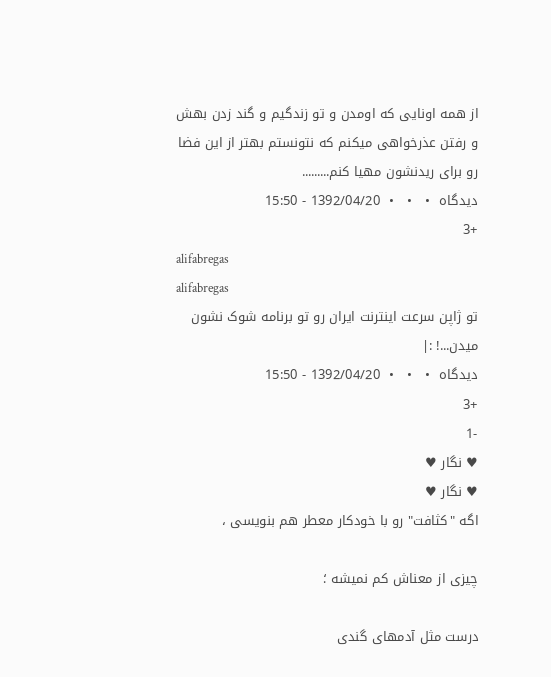از همه اونایی که اومدن و تو زندگیم و گند زدن بهش و رفتن عذرخواهی میکنم که نتونستم بهتر از این فضا رو برای ریدنشون مهیا کنم.........
دیدگاه  •   •   •  1392/04/20 - 15:50
+3
alifabregas
alifabregas
تو ژاپن سرعت اينترنت ايران رو تو برنامه شوک نشون ميدن...! :|
دیدگاه  •   •   •  1392/04/20 - 15:50
+3
-1
♥ نگار ♥
♥ نگار ♥
اگه "کثافت" رو با خودکار معطر هم بنویسی ،

چیزی از معناش کم نمیشه ؛

درست مثل آدمهای گندی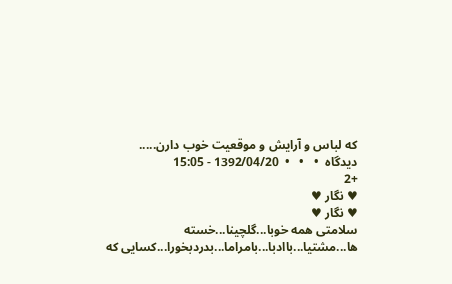که لباس و آرایش و موقعیت خوب دارن.....
دیدگاه  •   •   •  1392/04/20 - 15:05
+2
♥ نگار ♥
♥ نگار ♥
سلامتی همه خوبا...گلچینا...خسته ها...مشتیا...باادبا...بامراما...بدردبخورا...کسایی که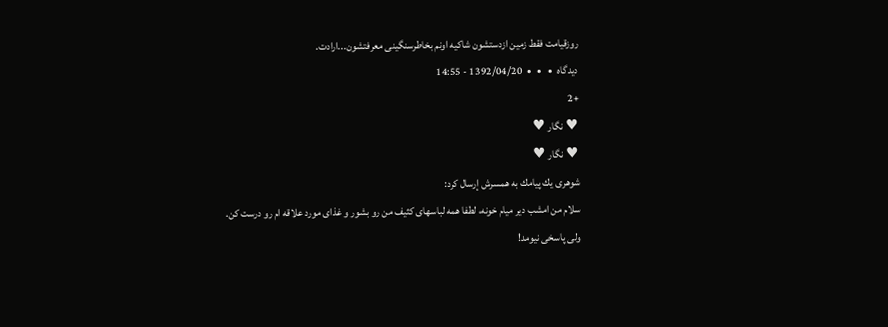روزقیامت فقط زمین ازدستشون شاکیه اونم بخاطرسنگینی معرفتشون...ارادت.
دیدگاه  •   •   •  1392/04/20 - 14:55
+2
♥ نگار ♥
♥ نگار ♥
شوهری یك پیامك به همسرش إرسال كرد:
سلام من امشب دیر میام خونه، لطفا همه لباسهای كثیف من رو بشور و غذای مورد علاقه ام رو درست كن.
ولی پاسخی نیومد!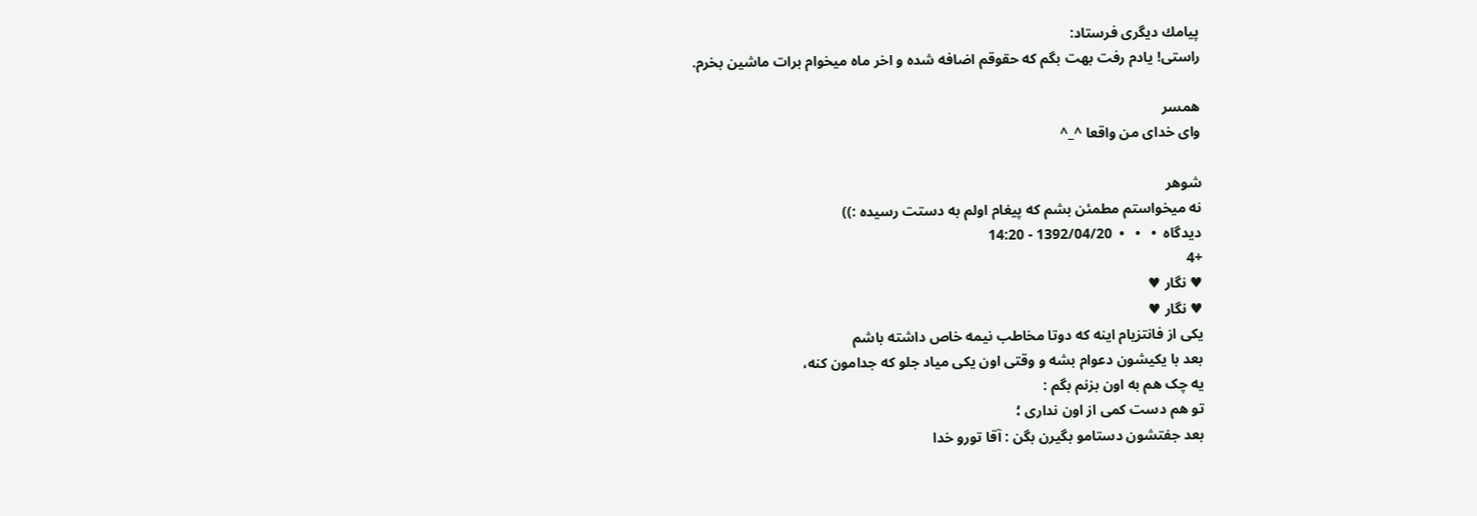پیامك دیگری فرستاد:
راستی! یادم رفت بهت بگم كه حقوقم اضافه شده و اخر ماه میخوام برات ماشین بخرم.

همسر
وای خدای من واقعا ^_^

شوهر
نه میخواستم مطمئن بشم كه پیغام اولم به دستت رسیده :))
دیدگاه  •   •   •  1392/04/20 - 14:20
+4
♥ نگار ♥
♥ نگار ♥
یکی از فانتزیام اینه که دوتا مخاطب نیمه خاص داشته باشم
بعد با یکیشون دعوام بشه و وقتی اون یکی میاد جلو که جدامون کنه،
یه چک هم به اون بزنم بگم :
تو هم دست کمی از اون نداری ؛
بعد جفتشون دستامو بگیرن بگن : آقا تورو خدا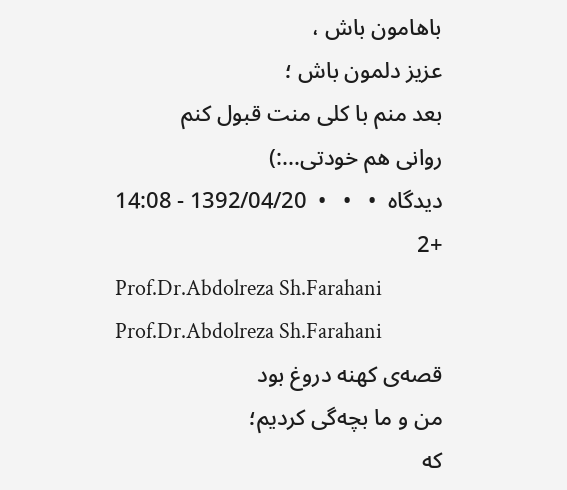باهامون باش ،
عزیز دلمون باش ؛
بعد منم با کلی منت قبول کنم
روانی هم خودتی...:)
دیدگاه  •   •   •  1392/04/20 - 14:08
+2
Prof.Dr.Abdolreza Sh.Farahani
Prof.Dr.Abdolreza Sh.Farahani
قصه‌ی کهنه دروغ بود
من و ما بچه‌گی کردیم؛
که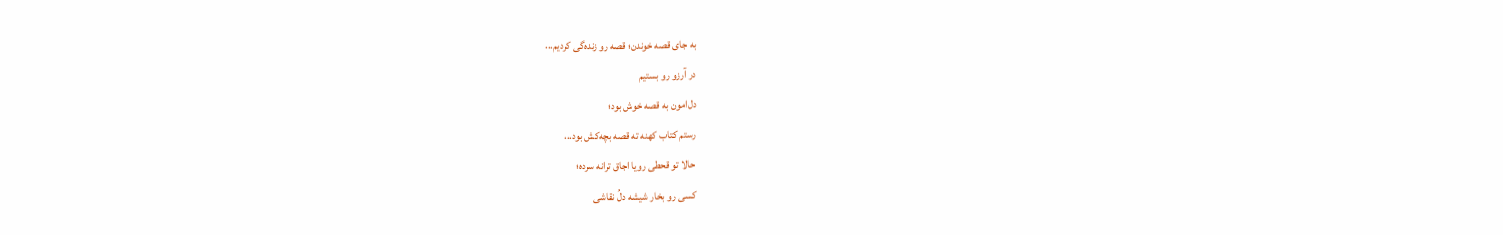به جای قصه خوندن؛ قصه رو زنده‌گی کردیم...
در آرزو رو بستیم
دل‌امون به قصه خوش بود؛
رستم کتاب کهنه ته قصه بچه‌کش بود...
حالا تو قحطی رویا اجاق ترانه سرده؛
کسی رو بخار شیشه دلُ نقاشی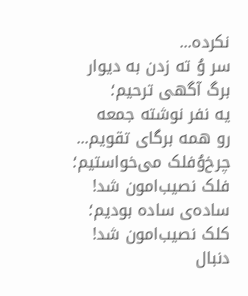نکرده...
سر وُ ته زدن به دیوار
برگ آگهی ترحیم؛
یه نفر نوشته جمعه
رو همه برگای تقویم...
چرخ‌وُفلک می‌خواستیم؛ فلک نصیب‌امون شد!
ساده‌ی ساده بودیم؛ کلک نصیب‌امون شد!
دنبال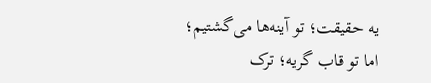یه حقیقت؛ تو آینه‌ها می‌گشتیم؛
اما تو قاب گریه؛ ترک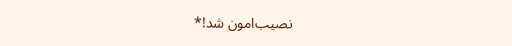نصیب‌امون شد!*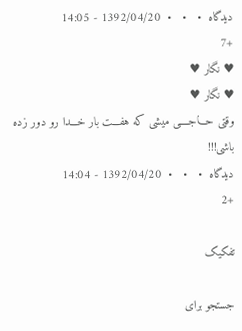دیدگاه  •   •   •  1392/04/20 - 14:05
+7
♥ نگار ♥
♥ نگار ♥
وقتی حـــاجــــی میشی که هفـــت بار خـــدا رو دور زده باشی!!!
دیدگاه  •   •   •  1392/04/20 - 14:04
+2

تفکیک

جستجو برای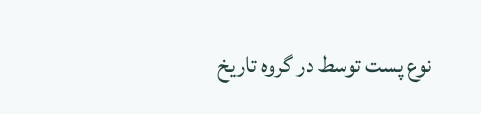نوع پست توسط در گروه تاریخ